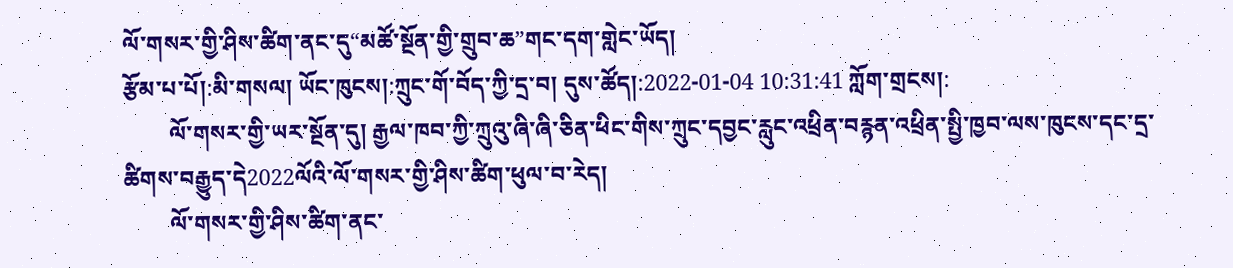ལོ་གསར་གྱི་ཤིས་ཚིག་ནང་དུ“མཚོ་སྔོན་གྱི་གྲུབ་ཆ”གང་དག་གླེང་ཡོད།
རྩོམ་པ་པོ།:མི་གསལ། ཡོང་ཁུངས།:ཀྲུང་གོ་བོད་ཀྱི་དྲ་བ། དུས་ཚོད།:2022-01-04 10:31:41 ཀློག་གྲངས།:
        ལོ་གསར་གྱི་ཡར་སྔོན་དུ། རྒྱལ་ཁབ་ཀྱི་ཀྲུའུ་ཞི་ཞི་ཅིན་ཕིང་གིས་ཀྲུང་དབྱང་རླུང་འཕྲིན་བརྙན་འཕྲིན་སྤྱི་ཁྱབ་ལས་ཁུངས་དང་དྲ་ཚིགས་བརྒྱུད་དེ2022ལོའི་ལོ་གསར་གྱི་ཤིས་ཚིག་ཕུལ་བ་རེད།
        ལོ་གསར་གྱི་ཤིས་ཚིག་ནང་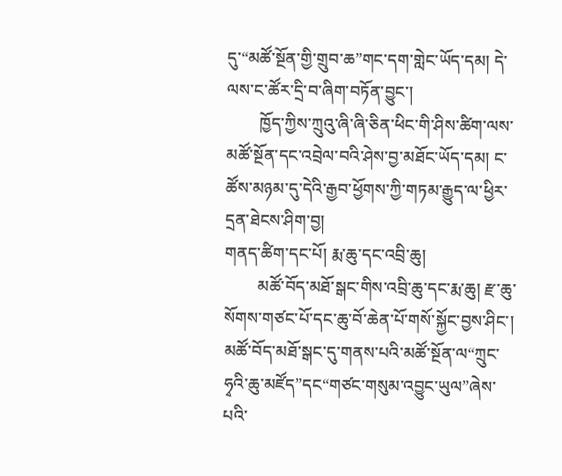དུ་“མཚོ་སྔོན་གྱི་གྲུབ་ཆ”གང་དག་གླེང་ཡོད་དམ། དེ་ལས་ང་ཚོར་དྲི་བ་ཞིག་བཏོན་བྱུང་།
        ཁྱོད་ཀྱིས་ཀྲུའུ་ཞི་ཞི་ཅིན་ཕིང་གི་ཤིས་ཚིག་ལས་མཚོ་སྔོན་དང་འབྲེལ་བའི་ཤེས་བྱ་མཐོང་ཡོད་དམ། ང་ཚོས་མཉམ་དུ་དེའི་རྒྱབ་ཕྱོགས་ཀྱི་གཏམ་རྒྱུད་ལ་ཕྱིར་དྲན་ཐེངས་ཤིག་བྱ།
གནད་ཚིག་དང་པོ། རྨ་ཆུ་དང་འབྲི་ཆུ།
        མཚོ་བོད་མཐོ་སྒང་གིས་འབྲི་ཆུ་དང་རྨ་ཆུ། རྫ་ཆུ་སོགས་གཙང་པོ་དང་ཆུ་བོ་ཆེན་པོ་གསོ་སྐྱོང་བྱས་ཤིང་། མཚོ་བོད་མཐོ་སྒང་དུ་གནས་པའི་མཚོ་སྔོན་ལ“ཀྲུང་ཧྭའི་ཆུ་མཛོད”དང“གཙང་གསུམ་འབྱུང་ཡུལ”ཞེས་པའི་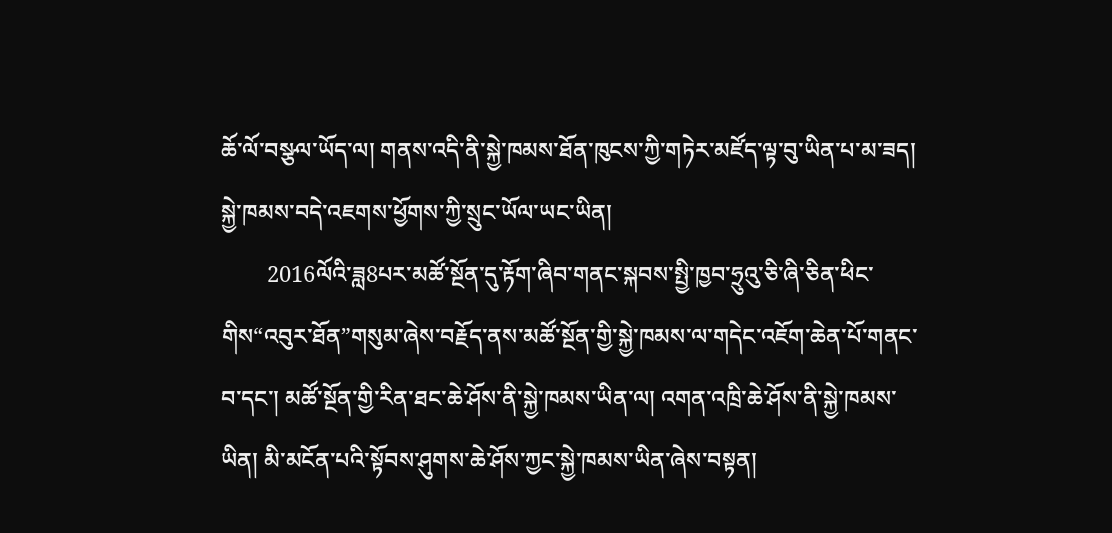ཆོ་ལོ་བསྩལ་ཡོད་ལ། གནས་འདི་ནི་སྐྱེ་ཁམས་ཐོན་ཁུངས་ཀྱི་གཏེར་མཛོད་ལྟ་བུ་ཡིན་པ་མ་ཟད། སྐྱེ་ཁམས་བདེ་འཇགས་ཕྱོགས་ཀྱི་སྲུང་ཡོལ་ཡང་ཡིན།
        2016ལོའི་ཟླ8པར་མཚོ་སྔོན་དུ་རྟོག་ཞིབ་གནང་སྐབས་སྤྱི་ཁྱབ་ཧྲུའུ་ཅི་ཞི་ཅིན་ཕིང་གིས“འབུར་ཐོན”གསུམ་ཞེས་བརྗོད་ནས་མཚོ་སྔོན་གྱི་སྐྱེ་ཁམས་ལ་གདེང་འཇོག་ཆེན་པོ་གནང་བ་དང་། མཚོ་སྔོན་གྱི་རིན་ཐང་ཆེ་ཤོས་ནི་སྐྱེ་ཁམས་ཡིན་ལ། འགན་འཁྲི་ཆེ་ཤོས་ནི་སྐྱེ་ཁམས་ཡིན། མི་མངོན་པའི་སྟོབས་ཤུགས་ཆེ་ཤོས་ཀྱང་སྐྱེ་ཁམས་ཡིན་ཞེས་བསྟན།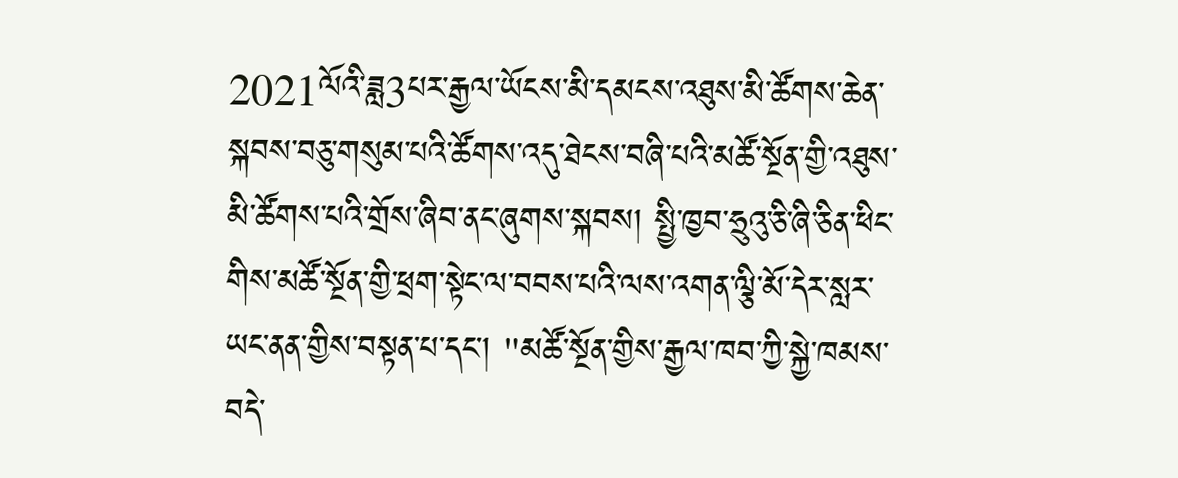2021ལོའི་ཟླ3པར་རྒྱལ་ཡོངས་མི་དམངས་འཐུས་མི་ཚོགས་ཆེན་སྐབས་བཅུ་གསུམ་པའི་ཚོགས་འདུ་ཐེངས་བཞི་པའི་མཚོ་སྔོན་གྱི་འཐུས་མི་ཚོགས་པའི་གྲོས་ཞིབ་ནང་ཞུགས་སྐབས། སྤྱི་ཁྱབ་ཧྲུའུ་ཅི་ཞི་ཅིན་ཕིང་གིས་མཚོ་སྔོན་གྱི་ཕྲག་སྟེང་ལ་བབས་པའི་ལས་འགན་ལྕི་མོ་དེར་སླར་ཡང་ནན་གྱིས་བསྟན་པ་དང་། "མཚོ་སྔོན་གྱིས་རྒྱལ་ཁབ་ཀྱི་སྐྱེ་ཁམས་བདེ་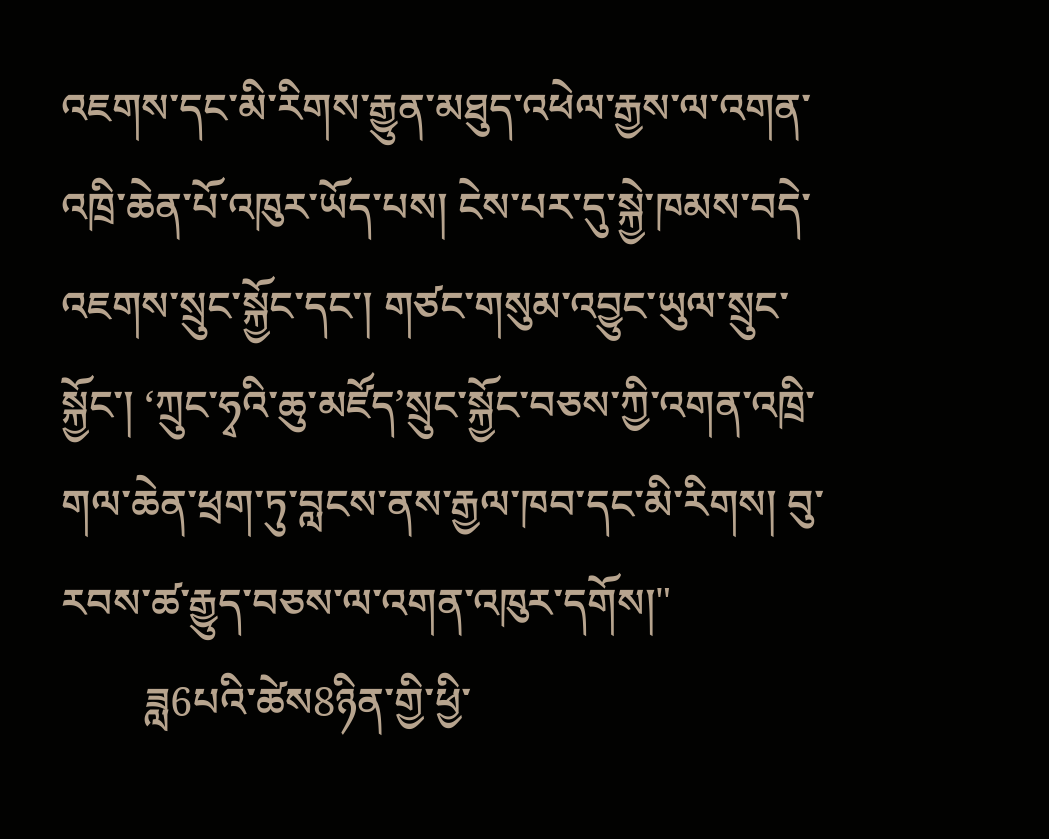འཇགས་དང་མི་རིགས་རྒྱུན་མཐུད་འཕེལ་རྒྱས་ལ་འགན་འཁྲི་ཆེན་པོ་འཁུར་ཡོད་པས། ངེས་པར་དུ་སྐྱེ་ཁམས་བདེ་འཇགས་སྲུང་སྐྱོང་དང་། གཙང་གསུམ་འབྱུང་ཡུལ་སྲུང་སྐྱོང་། ‘ཀྲུང་ཧྭའི་ཆུ་མཛོད’སྲུང་སྐྱོང་བཅས་ཀྱི་འགན་འཁྲི་གལ་ཆེན་ཕྲག་ཏུ་བླངས་ནས་རྒྱལ་ཁབ་དང་མི་རིགས། བུ་རབས་ཚ་རྒྱུད་བཅས་ལ་འགན་འཁུར་དགོས།"
        ཟླ6པའི་ཚེས8ཉིན་གྱི་ཕྱི་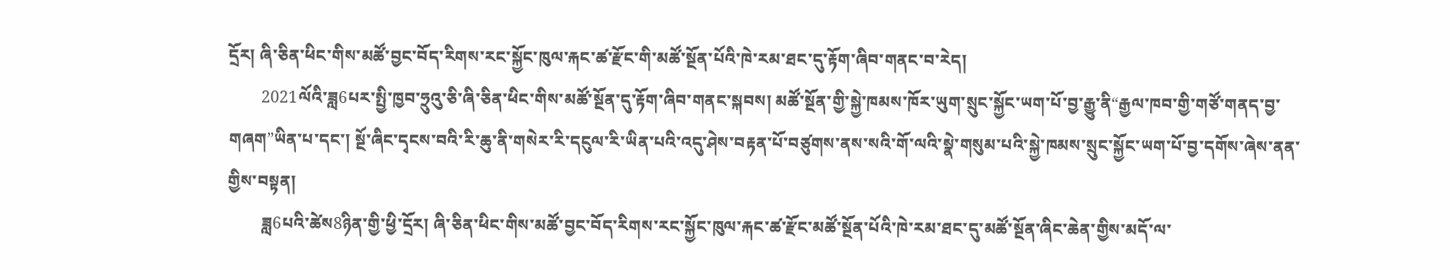དྲོར། ཞི་ཅིན་ཕིང་གིས་མཚོ་བྱང་བོད་རིགས་རང་སྐྱོང་ཁུལ་རྐང་ཚ་རྫོང་གི་མཚོ་སྔོན་པོའི་ཁེ་རམ་ཐང་དུ་རྟོག་ཞིབ་གནང་བ་རེད།
        2021ལོའི་ཟླ6པར་སྤྱི་ཁྱབ་ཧྲུའུ་ཅི་ཞི་ཅིན་ཕིང་གིས་མཚོ་སྔོན་དུ་རྟོག་ཞིབ་གནང་སྐབས། མཚོ་སྔོན་གྱི་སྐྱེ་ཁམས་ཁོར་ཡུག་སྲུང་སྐྱོང་ཡག་པོ་བྱ་རྒྱུ་ནི“རྒྱལ་ཁབ་གྱི་གཙོ་གནད་བྱ་གཞག”ཡིན་པ་དང་། སྔོ་ཞིང་དྭངས་བའི་རི་ཆུ་ནི་གསེར་རི་དངུལ་རི་ཡིན་པའི་འདུ་ཤེས་བརྟན་པོ་བཙུགས་ནས་སའི་གོ་ལའི་སྣེ་གསུམ་པའི་སྐྱེ་ཁམས་སྲུང་སྐྱོང་ཡག་པོ་བྱ་དགོས་ཞེས་ནན་གྱིས་བསྟན།
        ཟླ6པའི་ཚེས8ཉིན་གྱི་ཕྱི་དྲོར། ཞི་ཅིན་ཕིང་གིས་མཚོ་བྱང་བོད་རིགས་རང་སྐྱོང་ཁུལ་རྐང་ཚ་རྫོང་མཚོ་སྔོན་པོའི་ཁེ་རམ་ཐང་དུ་མཚོ་སྔོན་ཞིང་ཆེན་གྱིས་མདོ་ལ་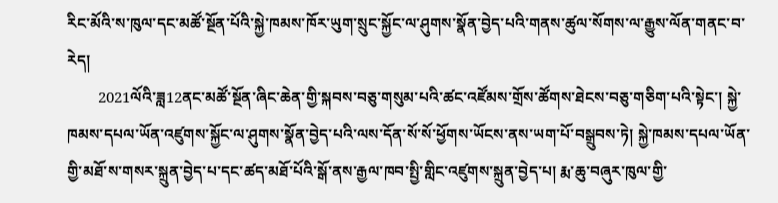རིང་མོའི་ས་ཁུལ་དང་མཚོ་སྔོན་པོའི་སྐྱེ་ཁམས་ཁོར་ཡུག་སྲུང་སྐྱོང་ལ་ཤུགས་སྣོན་བྱེད་པའི་གནས་ཚུལ་སོགས་ལ་རྒྱུས་ལོན་གནང་བ་རེད།
        2021ལོའི་ཟླ12ནང་མཚོ་སྔོན་ཞིང་ཆེན་གྱི་སྐབས་བཅུ་གསུམ་པའི་ཚང་འཛོམས་གྲོས་ཚོགས་ཐེངས་བཅུ་གཅིག་པའི་སྟེང་། སྐྱེ་ཁམས་དཔལ་ཡོན་འཛུགས་སྐྱོང་ལ་ཤུགས་སྣོན་བྱེད་པའི་ལས་དོན་སོ་སོ་ཕྱོགས་ཡོངས་ནས་ཡག་པོ་བསྒྲུབས་ཏེ། སྐྱེ་ཁམས་དཔལ་ཡོན་གྱི་མཐོ་ས་གསར་སྐྲུན་བྱེད་པ་དང་ཚད་མཐོ་པོའི་སྒོ་ནས་རྒྱལ་ཁབ་སྤྱི་གླིང་འཛུགས་སྐྲུན་བྱེད་པ། རྨ་ཆུ་བཞུར་ཁུལ་གྱི་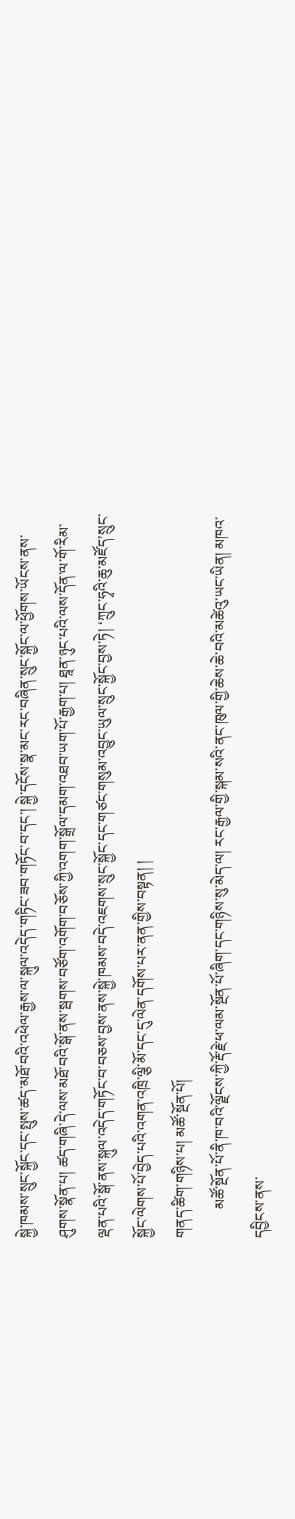སྐྱེ་ཁམས་སྲུང་སྐྱོང་དང་སྤུས་ཚད་མཐོ་བའི་འཕེལ་རྒྱས་ལ་སྐུལ་འདེད་གཏིང་ཟབ་གཏོང་བ་དང་། སྐྱེ་དངོས་སྣ་མང་རང་བཞིན་སྲུང་སྐྱོང་ལ་ཕྱོགས་ཡོངས་ནས་ཤུགས་སྣོན་པ། ཚད་གཞི་དེ་ལས་མཐོ་བའི་སྒོ་ནས་སྦགས་བཙོག་འགོག་བཅོས་ཀྱི་འགག་སྒྲོལ་དམག་འཐབ་ཡག་པོ་རྒྱག་པ། ཐཱན་ཉུང་པའི་ལས་དོན་ལ་གོ་རིམ་ལྡན་པའི་སྒོ་ནས་སྐུལ་འདེད་གཏོང་བ་བཅས་བྱས་ནས་སྐྱེ་ཁམས་བདེ་འཇགས་སྲུང་སྐྱོང་དང་གཙང་གསུམ་འབྱུང་ཡུལ་སྲུང་སྐྱོང་བྱས་ཏེ། ‘ཀྲུང་ཧྭའི་ཆུ་མཛོད’སྲུང་སྐྱོང་ལེགས་པོ་བྱེད་པའི་འགན་འཁྲི་ལྕི་མོ་དང་དུ་ལེན་དགོས་པར་ནན་གྱིས་བསྟན། །
གནད་ཚིག་གཉིས་པ། མཚོ་སྔོན་པོ།
        མཚོ་སྔོན་པོ་ནི་ཁ་བའི་ལྗོངས་ཀྱི་རྡོ་རྗེ་ཕ་ལམ་སྔོན་པོ་ཞིག་དང་གཉིས་སུ་མེད་ལ། རང་རྒྱལ་གྱི་སྐམ་སའི་ནང་ཁུལ་གྱི་ཆེས་ཆེ་བའི་མཚེའུ་ཡང་ཡིན། མཁའ་དབྱིངས་ནས་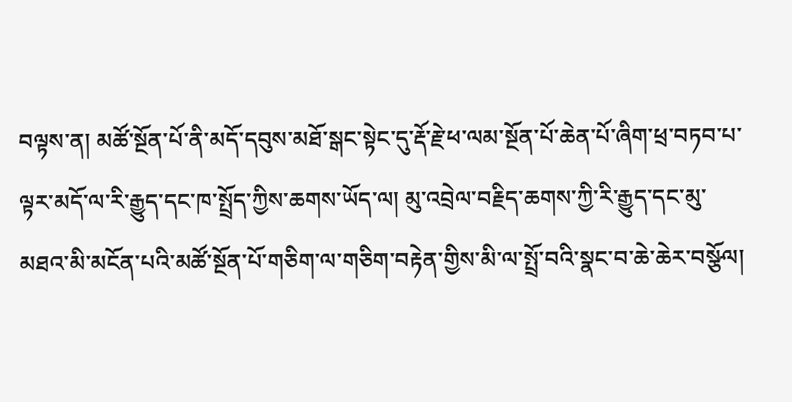བལྟས་ན། མཚོ་སྔོན་པོ་ནི་མདོ་དབུས་མཐོ་སྒང་སྟེང་དུ་རྡོ་རྗེ་ཕ་ལམ་སྔོན་པོ་ཆེན་པོ་ཞིག་ཕྲ་བཏབ་པ་ལྟར་མདོ་ལ་རི་རྒྱུད་དང་ཁ་སྤྲོད་ཀྱིས་ཆགས་ཡོད་ལ། མུ་འབྲེལ་བརྗིད་ཆགས་ཀྱི་རི་རྒྱུད་དང་མུ་མཐའ་མི་མངོན་པའི་མཚོ་སྔོན་པོ་གཅིག་ལ་གཅིག་བརྟེན་གྱིས་མི་ལ་སྤྲོ་བའི་སྣང་བ་ཆེ་ཆེར་བསྩོལ།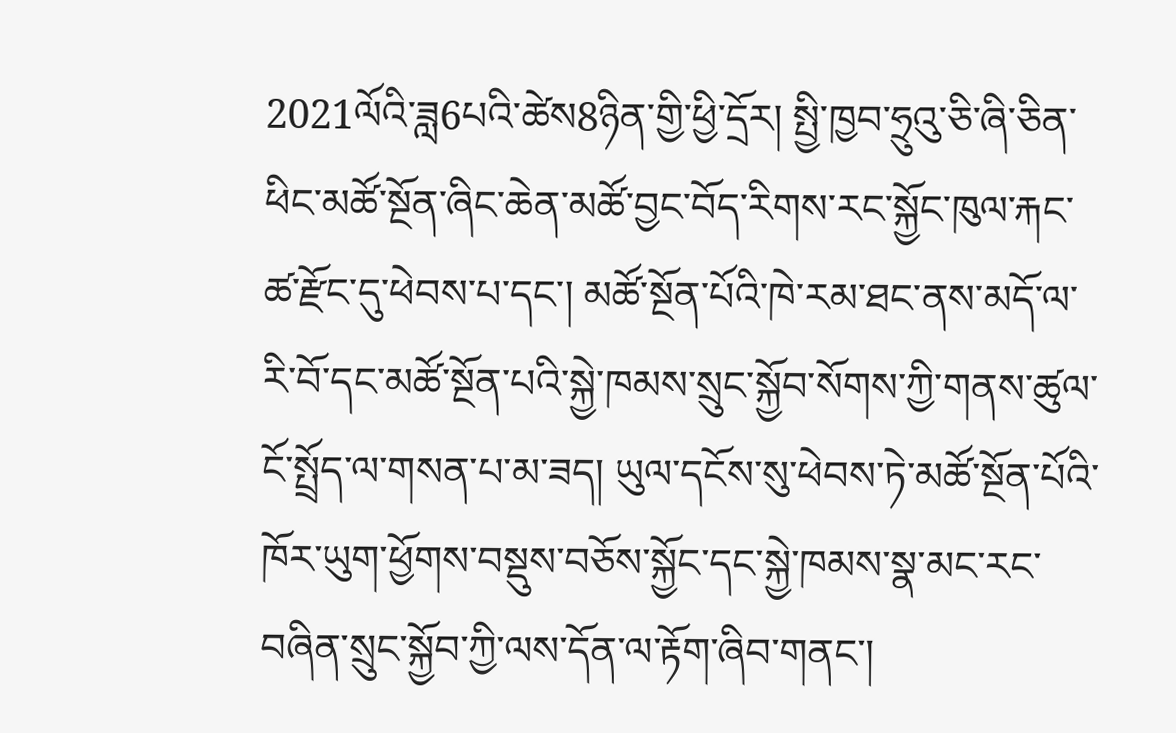2021ལོའི་ཟླ6པའི་ཚེས8ཉིན་གྱི་ཕྱི་དྲོར། སྤྱི་ཁྱབ་ཧྲུའུ་ཅི་ཞི་ཅིན་ཕིང་མཚོ་སྔོན་ཞིང་ཆེན་མཚོ་བྱང་བོད་རིགས་རང་སྐྱོང་ཁུལ་རྐང་ཚ་རྫོང་དུ་ཕེབས་པ་དང་། མཚོ་སྔོན་པོའི་ཁེ་རམ་ཐང་ནས་མདོ་ལ་རི་བོ་དང་མཚོ་སྔོན་པའི་སྐྱེ་ཁམས་སྲུང་སྐྱོབ་སོགས་ཀྱི་གནས་ཚུལ་ངོ་སྤྲོད་ལ་གསན་པ་མ་ཟད། ཡུལ་དངོས་སུ་ཕེབས་ཏེ་མཚོ་སྔོན་པོའི་ཁོར་ཡུག་ཕྱོགས་བསྡུས་བཅོས་སྐྱོང་དང་སྐྱེ་ཁམས་སྣ་མང་རང་བཞིན་སྲུང་སྐྱོབ་ཀྱི་ལས་དོན་ལ་རྟོག་ཞིབ་གནང་།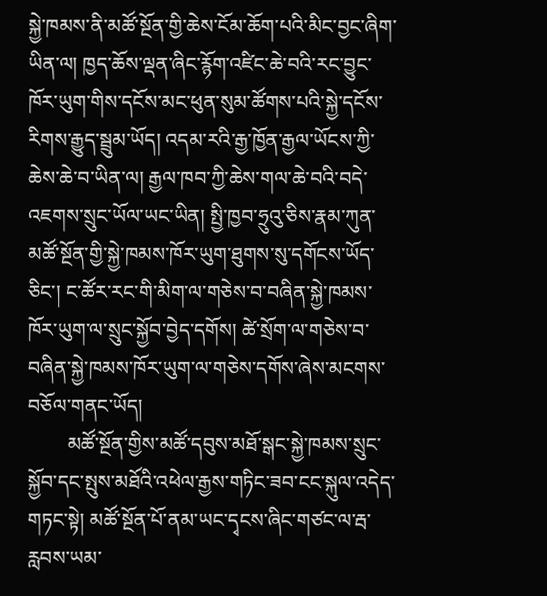སྐྱེ་ཁམས་ནི་མཚོ་སྔོན་གྱི་ཆེས་ངོམ་ཆོག་པའི་མིང་བྱང་ཞིག་ཡིན་ལ། ཁྱད་ཆོས་ལྡན་ཞིང་རྙོག་འཛིང་ཆེ་བའི་རང་བྱུང་ཁོར་ཡུག་གིས་དངོས་མང་ཕུན་སུམ་ཚོགས་པའི་སྐྱེ་དངོས་རིགས་རྒྱུད་སྦྲུམ་ཡོད། འདམ་རའི་རྒྱ་ཁྱོན་རྒྱལ་ཡོངས་ཀྱི་ཆེས་ཆེ་བ་ཡིན་ལ། རྒྱལ་ཁབ་ཀྱི་ཆེས་གལ་ཆེ་བའི་བདེ་འཇགས་སྲུང་ཡོལ་ཡང་ཡིན། སྤྱི་ཁྱབ་ཧྲུའུ་ཅིས་རྣམ་ཀུན་མཚོ་སྔོན་གྱི་སྐྱེ་ཁམས་ཁོར་ཡུག་ཐུགས་སུ་དགོངས་ཡོད་ཅིང་། ང་ཚོར་རང་གི་མིག་ལ་གཅེས་བ་བཞིན་སྐྱེ་ཁམས་ཁོར་ཡུག་ལ་སྲུང་སྐྱོབ་བྱེད་དགོས། ཚེ་སྲོག་ལ་གཅེས་བ་བཞིན་སྐྱེ་ཁམས་ཁོར་ཡུག་ལ་གཅེས་དགོས་ཞེས་མངགས་བཅོལ་གནང་ཡོད།
        མཚོ་སྔོན་གྱིས་མཚོ་དབུས་མཐོ་སྒང་སྐྱེ་ཁམས་སྲུང་སྐྱོབ་དང་སྤུས་མཐོའི་འཕེལ་རྒྱས་གཏིང་ཟབ་ངང་སྐུལ་འདེད་གཏང་སྟེ། མཚོ་སྔོན་པོ་ནམ་ཡང་དྭངས་ཞིང་གཙང་ལ་རྦ་རླབས་ཡམ་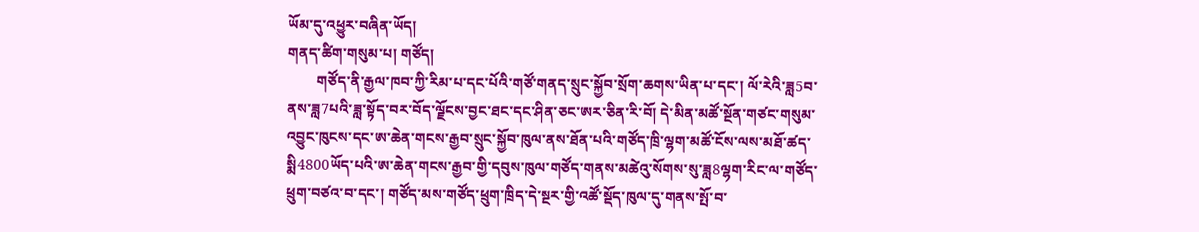ཡོམ་དུ་འཕྱུར་བཞིན་ཡོད།
གནད་ཚིག་གསུམ་པ། གཙོད།
        གཙོད་ནི་རྒྱལ་ཁབ་ཀྱི་རིམ་པ་དང་པོའི་གཙོ་གནད་སྲུང་སྐྱོབ་སྲོག་ཆགས་ཡིན་པ་དང་། ལོ་རེའི་ཟླ5བ་ནས་ཟླ7པའི་ཟླ་སྟོད་བར་བོད་ལྗོངས་བྱང་ཐང་དང་ཤིན་ཅང་ཨར་ཅིན་རི་བོ། དེ་མིན་མཚོ་སྔོན་གཙང་གསུམ་འབྱུང་ཁུངས་དང་ཨ་ཆེན་གངས་རྒྱབ་སྲུང་སྐྱོབ་ཁུལ་ནས་ཐོན་པའི་གཙོད་ཁྲི་ལྷག་མཚོ་ངོས་ལས་མཐོ་ཚད་སྨི4800ཡོད་པའི་ཨ་ཆེན་གངས་རྒྱབ་གྱི་དབུས་ཁུལ་གཙོད་གནས་མཚེའུ་སོགས་སུ་ཟླ8ལྷག་རིང་ལ་གཙོད་ཕྲུག་བཙའ་བ་དང་། གཙོད་མས་གཙོད་ཕྲུག་ཁྲིད་དེ་སྔར་གྱི་འཚོ་སྡོད་ཁུལ་དུ་གནས་སྤོ་བ་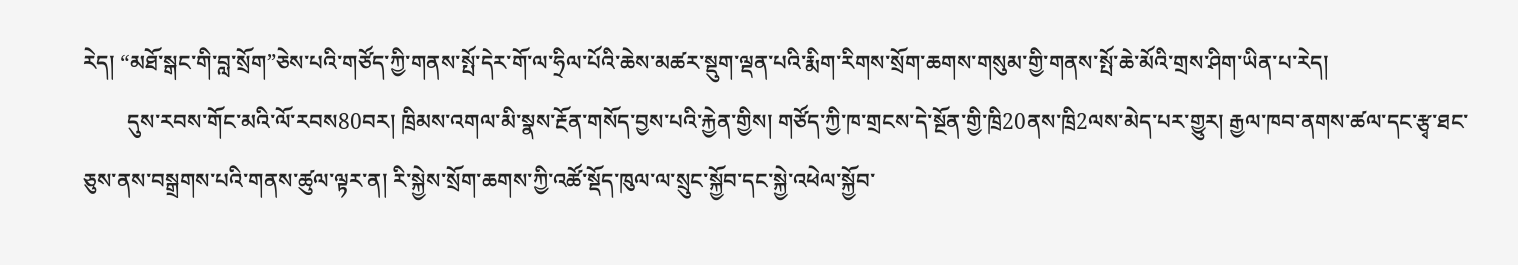རེད། “མཐོ་སྒང་གི་བླ་སྲོག”ཅེས་པའི་གཙོད་ཀྱི་གནས་སྤོ་དེར་གོ་ལ་ཧྲིལ་པོའི་ཆེས་མཚར་སྡུག་ལྡན་པའི་རྨིག་རིགས་སྲོག་ཆགས་གསུམ་གྱི་གནས་སྤོ་ཆེ་མོའི་གྲས་ཤིག་ཡིན་པ་རེད།
        དུས་རབས་གོང་མའི་ལོ་རབས80བར། ཁྲིམས་འགལ་མི་སྣས་རྔོན་གསོད་བྱས་པའི་རྐྱེན་གྱིས། གཙོད་ཀྱི་ཁ་གྲངས་དེ་སྔོན་གྱི་ཁྲི20ནས་ཁྲི2ལས་མེད་པར་གྱུར། རྒྱལ་ཁབ་ནགས་ཚལ་དང་རྩྭ་ཐང་ཅུས་ནས་བསྒྲགས་པའི་གནས་ཚུལ་ལྟར་ན། རི་སྐྱེས་སྲོག་ཆགས་ཀྱི་འཚོ་སྡོད་ཁུལ་ལ་སྲུང་སྐྱོབ་དང་སྐྱེ་འཕེལ་སྐྱོབ་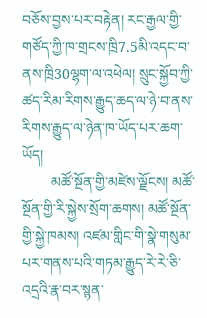བཅོས་བྱས་པར་བརྟེན། རང་རྒྱལ་གྱི་གཙོད་ཀྱི་ཁ་གྲངས་ཁྲི7.5མི་འདང་བ་ནས་ཁྲི30ལྷག་ལ་འཕེལ། སྲུང་སྐྱོབ་ཀྱི་ཚད་རིམ་རིགས་རྒྱུད་ཆད་ལ་ཉེ་བ་ནས་རིགས་རྒྱུད་ལ་ཉེན་ཁ་ཡོད་པར་ཆག་ཡོད།
        མཚོ་སྔོན་གྱི་མཛེས་ལྗོངས། མཚོ་སྔོན་གྱི་རི་སྐྱེས་སྲོག་ཆགས། མཚོ་སྔོན་གྱི་སྐྱེ་ཁམས། འཛམ་གླིང་གི་སྣེ་གསུམ་པར་གནས་པའི་གཏམ་རྒྱུད་རེ་རེ་ཅི་འདྲའི་རྣ་བར་སྙན་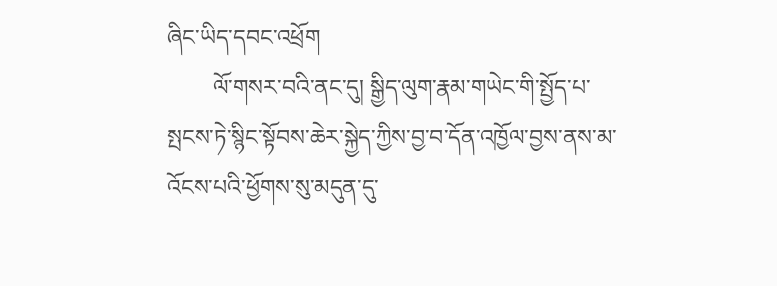ཞིང་ཡིད་དབང་འཕྲོག
        ལོ་གསར་བའི་ནང་དུ། སྒྱིད་ལུག་རྣམ་གཡེང་གི་སྤྱོད་པ་སྤངས་ཏེ་སྙིང་སྟོབས་ཆེར་སྐྱེད་ཀྱིས་བྱ་བ་དོན་འཁྱོལ་བྱས་ནས་མ་འོངས་པའི་ཕྱོགས་སུ་མདུན་དུ་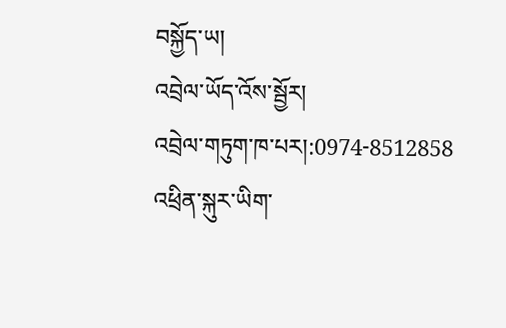བསྐྱོད་ཡ།
འབྲེལ་ཡོད་འོས་སྦྱོར།
འབྲེལ་གཏུག་ཁ་པར།:0974-8512858
འཕྲིན་སྐུར་ཡིག་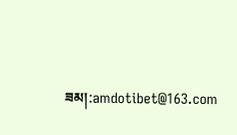ཟམ།:amdotibet@163.com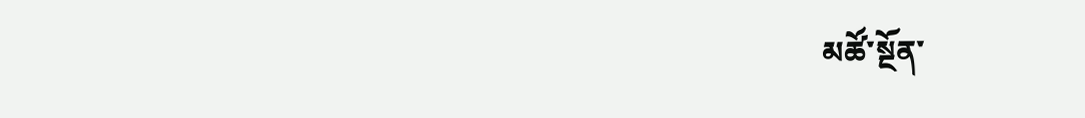མཚོ་སྔོན་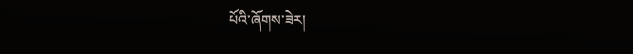པོའི་ཞོགས་ཟེར།